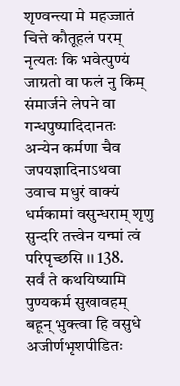शृण्वन्त्या मे महज्जातं चित्ते कौतूहलं परम्
नृत्यतः कि भवेत्पुण्यं जाग्रतो वा फलं नु किम्
संमार्जने लेपने वा गन्धपुष्पादिदानतः
अन्येन कर्मणा चैव जपयज्ञादिनाऽथवा
उवाच मधुरं वाक्यं धर्मकामां वसुन्धराम् शृणु सुन्दरि तत्त्वेन यन्मां त्वं परिपृच्छसि ।। 138.
सर्वं ते कथयिष्यामि पुण्यकर्म सुखावहम्
बहून् भुक्त्वा हि वसुधे अजीर्णभृशपीडितः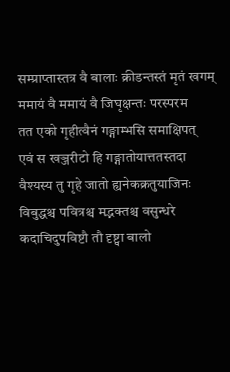सम्प्राप्तास्तत्र वै बालाः क्रीडन्तस्तं मृतं खगम्
ममायं वै ममायं वै जिघृक्षन्तः परस्परम
तत एको गृहीत्वैनं गङ्गाम्भसि समाक्षिपत्
एवं स खञ्जरीटो हि गङ्गातोयात्ततस्तदा
वैश्यस्य तु गृहे जातो ह्यनेकक्रतुयाजिनः
विबुद्धश्च पवित्रश्च मद्भक्तश्च वसुन्धरे
कदाचिदुपविष्टौ तौ दृष्ट्वा बालो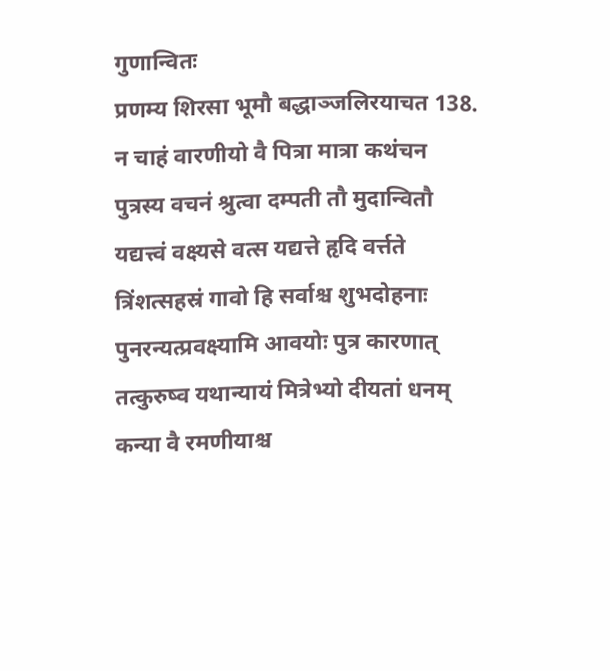गुणान्वितः
प्रणम्य शिरसा भूमौ बद्धाञ्जलिरयाचत 138.
न चाहं वारणीयो वै पित्रा मात्रा कथंचन
पुत्रस्य वचनं श्रुत्वा दम्पती तौ मुदान्वितौ
यद्यत्त्वं वक्ष्यसे वत्स यद्यत्ते हृदि वर्त्तते
त्रिंशत्सहस्रं गावो हि सर्वाश्च शुभदोहनाः
पुनरन्यत्प्रवक्ष्यामि आवयोः पुत्र कारणात्
तत्कुरुष्व यथान्यायं मित्रेभ्यो दीयतां धनम्
कन्या वै रमणीयाश्च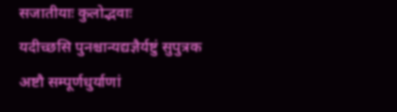सजातीयाः कुलोद्भवाः
यदीच्छसि पुनश्चान्यद्यज्ञैर्यष्टुं सुपुत्रक
अष्टौ सम्पूर्णधुर्याणां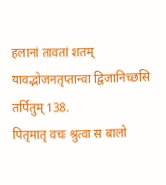हलानां तावतां शतम्
यावद्भोजनतृप्तान्वा द्विजानिच्छसि तर्पितुम् 138.
पितृमातृ वचः श्रुत्वा स बालो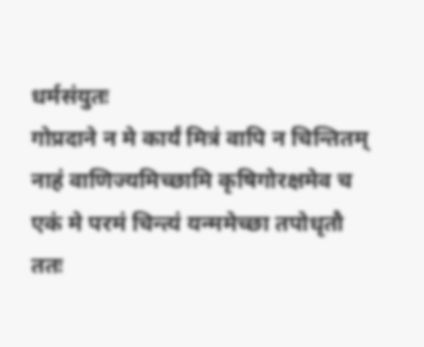धर्मसंयुतः
गोप्रदाने न मे कार्यं मित्रं वापि न चिन्तितम्
नाहं वाणिज्यमिच्छामि कृषिगोरक्षमेव च
एकं मे परमं चिन्त्यं यन्ममेच्छा तपोधृतौ
ततः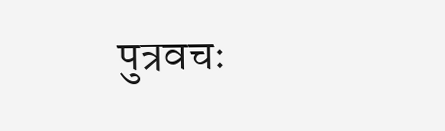पुत्रवचः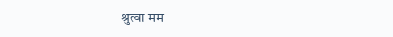श्रुत्वा मम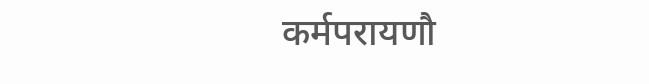कर्मपरायणौ